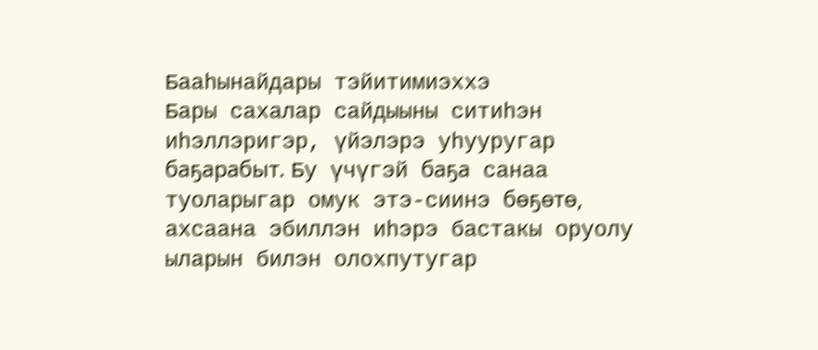Бааһынайдары тэйитимиэххэ
Бары сахалар сайдыыны ситиһэн иһэллэригэр, үйэлэрэ уһууругар баҕарабыт. Бу үчүгэй баҕа санаа туоларыгар омук этэ-сиинэ бөҕөтө, ахсаана эбиллэн иһэрэ бастакы оруолу ыларын билэн олохпутугар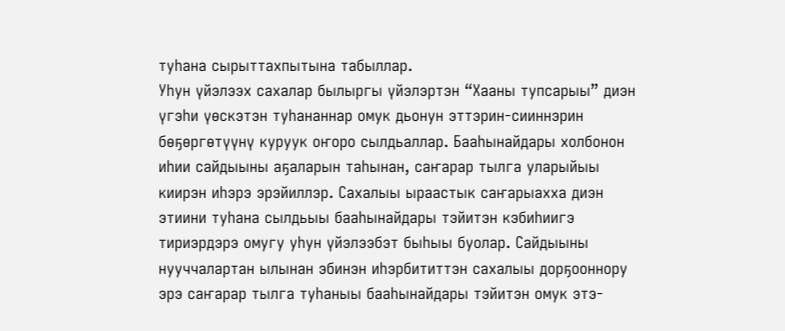туһана сырыттахпытына табыллар.
Уһун үйэлээх сахалар былыргы үйэлэртэн “Хааны тупсарыы” диэн үгэһи үөскэтэн туһананнар омук дьонун эттэрин-сииннэрин бөҕөргөтүүнү куруук оҥоро сылдьаллар. Бааһынайдары холбонон иһии сайдыыны аҕаларын таһынан, саҥарар тылга уларыйыы киирэн иһэрэ эрэйиллэр. Сахалыы ыраастык саҥарыахха диэн этиини туһана сылдьыы бааһынайдары тэйитэн кэбиһиигэ тириэрдэрэ омугу уһун үйэлээбэт быһыы буолар. Сайдыыны нууччалартан ылынан эбинэн иһэрбититтэн сахалыы дорҕооннору эрэ саҥарар тылга туһаныы бааһынайдары тэйитэн омук этэ-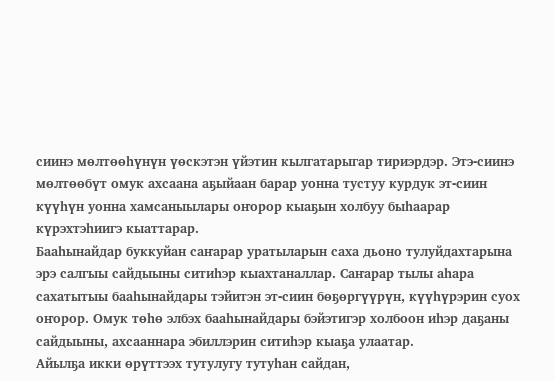сиинэ мөлтөөһүнүн үөскэтэн үйэтин кылгатарыгар тириэрдэр. Этэ-сиинэ мөлтөөбүт омук ахсаана аҕыйаан барар уонна тустуу курдук эт-сиин күүһүн уонна хамсаныылары оҥорор кыаҕын холбуу быһаарар күрэхтэһиигэ кыаттарар.
Бааһынайдар буккуйан саҥарар уратыларын саха дьоно тулуйдахтарына эрэ салгыы сайдыыны ситиһэр кыахтаналлар. Саҥарар тылы аһара сахатытыы бааһынайдары тэйитэн эт-сиин бөҕөргүүрүн, күүһүрэрин суох оҥорор. Омук төһө элбэх бааһынайдары бэйэтигэр холбоон иһэр даҕаны сайдыыны, ахсааннара эбиллэрин ситиһэр кыаҕа улаатар.
Айылҕа икки өрүттээх тутулугу тутуһан сайдан,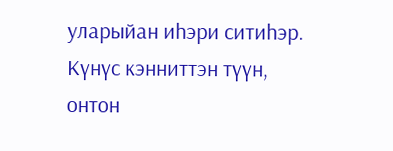уларыйан иһэри ситиһэр. Күнүс кэнниттэн түүн, онтон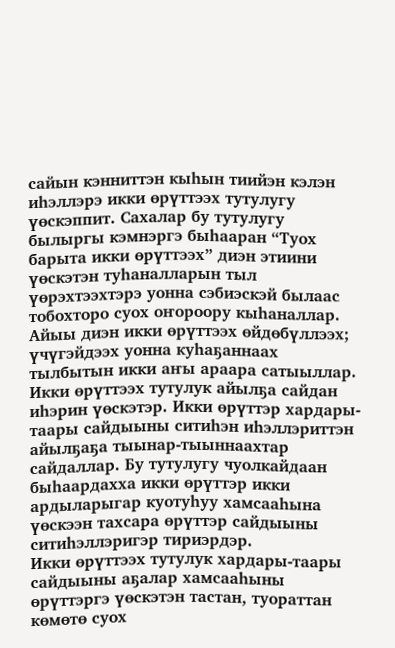сайын кэнниттэн кыһын тиийэн кэлэн иһэллэрэ икки өрүттээх тутулугу үөскэппит. Сахалар бу тутулугу былыргы кэмнэргэ быһааран “Туох барыта икки өрүттээх” диэн этиини үөскэтэн туһаналларын тыл үөрэхтээхтэрэ уонна сэбиэскэй былаас тобохторо суох оҥороору кыһаналлар. Айыы диэн икки өрүттээх өйдөбүллээх; үчүгэйдээх уонна куһаҕаннаах тылбытын икки аҥы араара сатыыллар.
Икки өрүттээх тутулук айылҕа сайдан иһэрин үөскэтэр. Икки өрүттэр хардары-таары сайдыыны ситиһэн иһэллэриттэн айылҕаҕа тыынар-тыыннаахтар сайдаллар. Бу тутулугу чуолкайдаан быһаардахха икки өрүттэр икки ардыларыгар куотуһуу хамсааһына үөскээн тахсара өрүттэр сайдыыны ситиһэллэригэр тириэрдэр.
Икки өрүттээх тутулук хардары-таары сайдыыны аҕалар хамсааһыны өрүттэргэ үөскэтэн тастан, туораттан көмөтө суох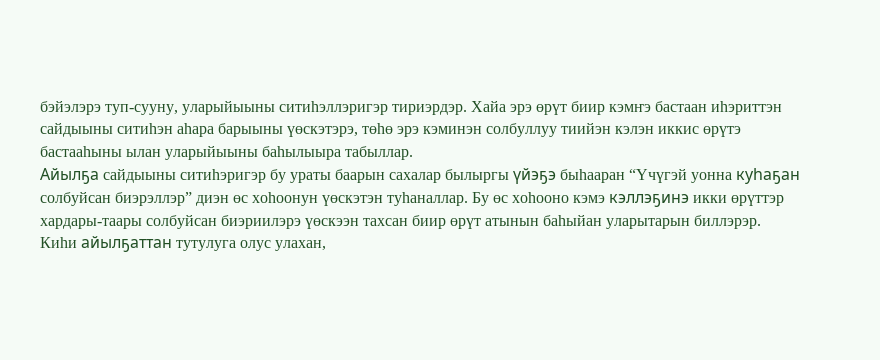бэйэлэрэ туп-сууну, уларыйыыны ситиһэллэригэр тириэрдэр. Хайа эрэ өрүт биир кэмҥэ бастаан иһэриттэн сайдыыны ситиһэн аһара барыыны үөскэтэрэ, төһө эрэ кэминэн солбуллуу тиийэн кэлэн иккис өрүтэ бастааһыны ылан уларыйыыны баһылыыра табыллар.
Айылҕа сайдыыны ситиһэригэр бу ураты баарын сахалар былыргы үйэҕэ быһааран “Үчүгэй уонна куһаҕан солбуйсан биэрэллэр” диэн өс хоһоонун үөскэтэн туһаналлар. Бу өс хоһооно кэмэ кэллэҕинэ икки өрүттэр хардары-таары солбуйсан биэриилэрэ үөскээн тахсан биир өрүт атынын баһыйан уларытарын биллэрэр.
Киһи айылҕаттан тутулуга олус улахан,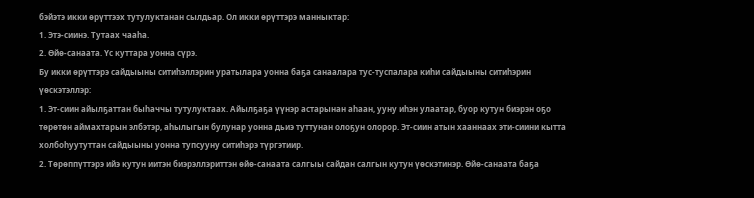бэйэтэ икки өрүттээх тутулуктанан сылдьар. Ол икки өрүттэрэ манныктар:
1. Этэ-сиинэ. Тутаах чааһа.
2. Өйө-санаата. Үс куттара уонна сүрэ.
Бу икки өрүттэрэ сайдыыны ситиһэллэрин уратылара уонна баҕа санаалара тус-туспалара киһи сайдыыны ситиһэрин үөскэтэллэр:
1. Эт-сиин айылҕаттан быһаччы тутулуктаах. Айылҕаҕа үүнэр астарынан аһаан, ууну иһэн улаатар, буор кутун биэрэн оҕо төрөтөн аймахтарын элбэтэр, аһылыгын булунар уонна дьиэ туттунан олоҕун олорор. Эт-сиин атын хааннаах эти-сиини кытта холбоһуутуттан сайдыыны уонна тупсууну ситиһэрэ түргэтиир.
2. Төрөппүттэрэ ийэ кутун иитэн биэрэллэриттэн өйө-санаата салгыы сайдан салгын кутун үөскэтинэр. Өйө-санаата баҕа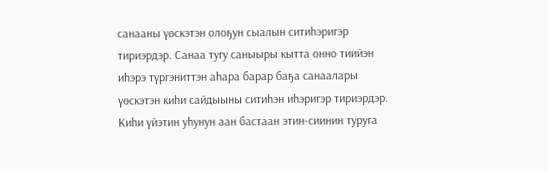санааны үөскэтэн олоҕун сыалын ситиһэригэр тириэрдэр. Санаа тугу саныыры кытта онно тиийэн иһэрэ түргэниттэн аһара барар баҕа санаалары үөскэтэн киһи сайдыыны ситиһэн иһэригэр тириэрдэр.
Киһи үйэтин уһунун аан бастаан этин-сиинин туруга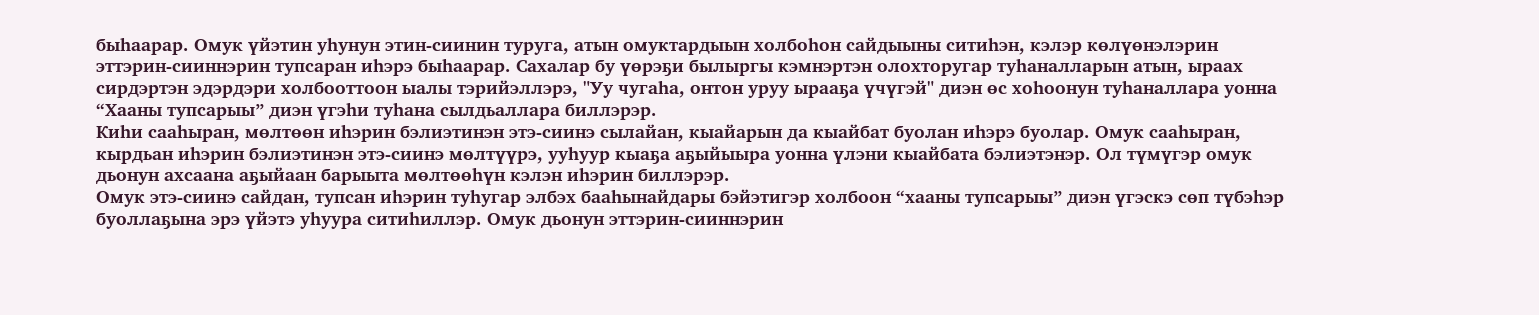быһаарар. Омук үйэтин уһунун этин-сиинин туруга, атын омуктардыын холбоһон сайдыыны ситиһэн, кэлэр көлүөнэлэрин эттэрин-сииннэрин тупсаран иһэрэ быһаарар. Сахалар бу үөрэҕи былыргы кэмнэртэн олохторугар туһаналларын атын, ыраах сирдэртэн эдэрдэри холбооттоон ыалы тэрийэллэрэ, "Уу чугаһа, онтон уруу ырааҕа үчүгэй" диэн өс хоһоонун туһаналлара уонна “Хааны тупсарыы” диэн үгэһи туһана сылдьаллара биллэрэр.
Киһи сааһыран, мөлтөөн иһэрин бэлиэтинэн этэ-сиинэ сылайан, кыайарын да кыайбат буолан иһэрэ буолар. Омук сааһыран, кырдьан иһэрин бэлиэтинэн этэ-сиинэ мөлтүүрэ, ууһуур кыаҕа аҕыйыыра уонна үлэни кыайбата бэлиэтэнэр. Ол түмүгэр омук дьонун ахсаана аҕыйаан барыыта мөлтөөһүн кэлэн иһэрин биллэрэр.
Омук этэ-сиинэ сайдан, тупсан иһэрин туһугар элбэх бааһынайдары бэйэтигэр холбоон “хааны тупсарыы” диэн үгэскэ сөп түбэһэр буоллаҕына эрэ үйэтэ уһуура ситиһиллэр. Омук дьонун эттэрин-сииннэрин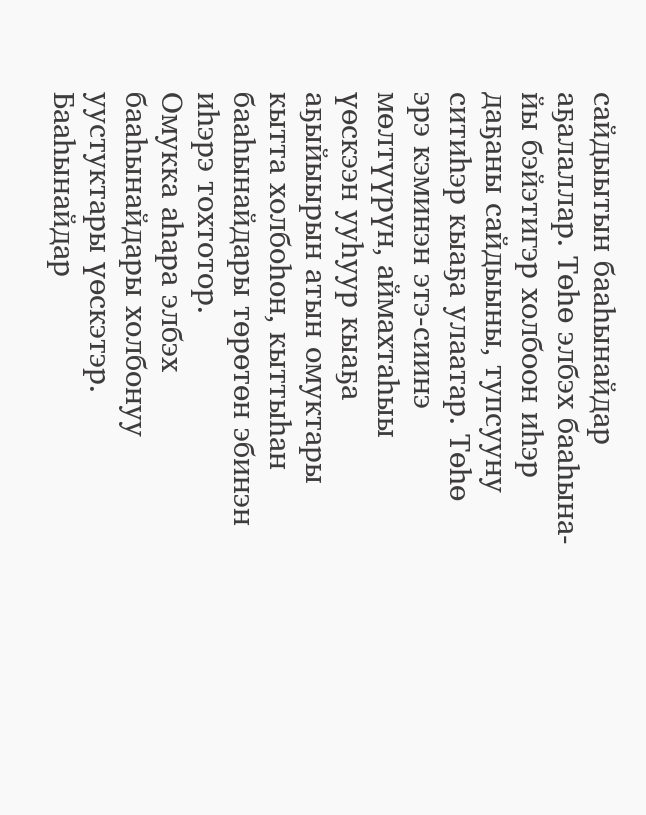сайдыытын бааһынайдар аҕалаллар. Төһө элбэх бааһына-йы бэйэтигэр холбоон иһэр даҕаны сайдыыны, тупсууну ситиһэр кыаҕа улаатар. Төһө эрэ кэминэн этэ-сиинэ мөлтүүрүн, аймахтаһыы үөскээн ууһуур кыаҕа аҕыйыырын атын омуктары кытта холбоһон, кыттыһан бааһынайдары төрөтөн эбинэн иһэрэ тохтотор.
Омукка аһара элбэх бааһынайдары холбонуу уустуктары үөскэтэр. Бааһынайдар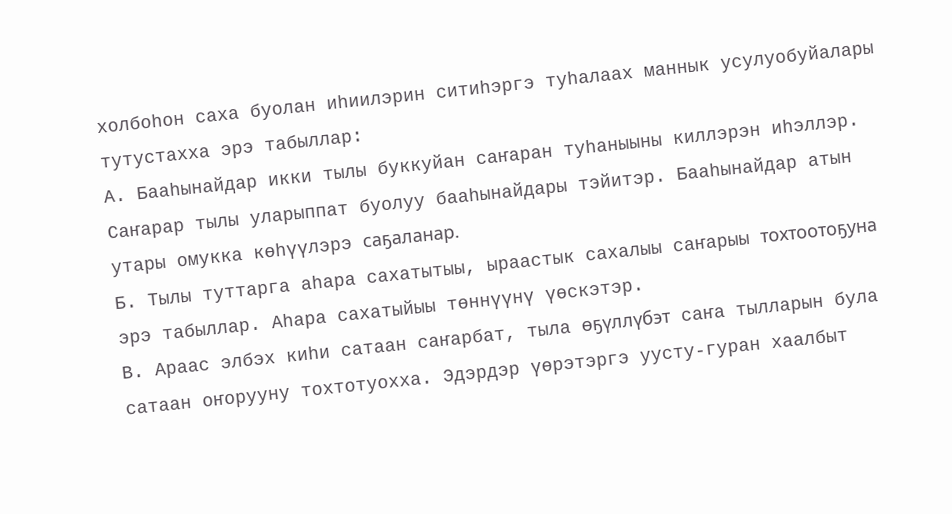холбоһон саха буолан иһиилэрин ситиһэргэ туһалаах маннык усулуобуйалары тутустахха эрэ табыллар:
А. Бааһынайдар икки тылы буккуйан саҥаран туһаныыны киллэрэн иһэллэр. Саҥарар тылы уларыппат буолуу бааһынайдары тэйитэр. Бааһынайдар атын утары омукка көһүүлэрэ саҕаланар.
Б. Тылы туттарга аһара сахатытыы, ыраастык сахалыы саҥарыы тохтоотоҕуна эрэ табыллар. Аһара сахатыйыы төннүүнү үөскэтэр.
В. Араас элбэх киһи сатаан саҥарбат, тыла өҕүллүбэт саҥа тылларын була сатаан оҥорууну тохтотуохха. Эдэрдэр үөрэтэргэ уусту-гуран хаалбыт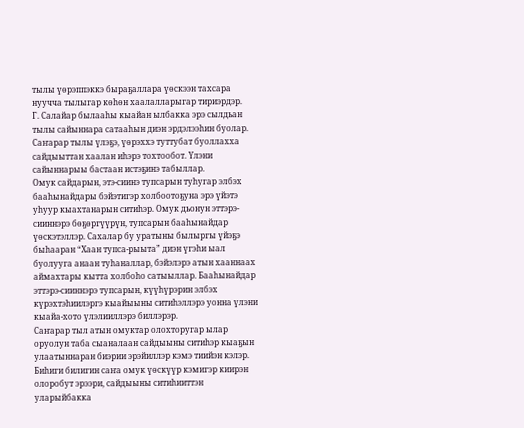тылы үөрэппэккэ быраҕаллара үөскээн тахсара нуучча тылыгар көһөн хаалалларыгар тириэрдэр.
Г. Салайар былааһы кыайан ылбакка эрэ сылдьан тылы сайыннара сатааһын диэн эрдэлээһин буолар. Саҥарар тылы үлэҕэ, үөрэххэ туттубат буоллахха сайдыыттан хаалан иһэрэ тохтообот. Үлэни сайыннарыы бастаан истэҕинэ табыллар.
Омук сайдарын, этэ-сиинэ тупсарын туһугар элбэх бааһынайдары бэйэтигэр холбоотоҕуна эрэ үйэтэ уһуур кыахтанарын ситиһэр. Омук дьонун эттэрэ-сииннэрэ бөҕөргүүрүн, тупсарын бааһынайдар үөскэтэллэр. Сахалар бу уратыны былыргы үйэҕэ быһааран “Хаан тупса-рыыта” диэн үгэһи ыал буолууга анаан туһаналлар, бэйэлэрэ атын хааннаах аймахтары кытта холбоһо сатыыллар. Бааһынайдар эттэрэ-сииннэрэ тупсарын, күүһүрэрин элбэх күрэхтэһиилэргэ кыайыыны ситиһэллэрэ уонна үлэни кыайа-хото үлэлииллэрэ биллэрэр.
Саҥарар тыл атын омуктар олохторугар ылар оруолун таба сыаналаан сайдыыны ситиһэр кыаҕын улаатыннаран биэрии эрэйиллэр кэмэ тиийэн кэлэр. Биһиги билигин саҥа омук үөскүүр кэмигэр киирэн олоробут эрээри, сайдыыны ситиһииттэн уларыйбакка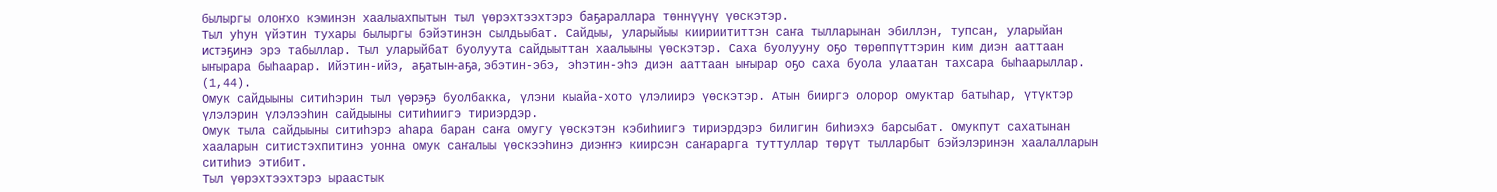былыргы олоҥхо кэминэн хаалыахпытын тыл үөрэхтээхтэрэ баҕараллара төннүүнү үөскэтэр.
Тыл уһун үйэтин тухары былыргы бэйэтинэн сылдьыбат. Сайдыы, уларыйыы киириититтэн саҥа тылларынан эбиллэн, тупсан, уларыйан истэҕинэ эрэ табыллар. Тыл уларыйбат буолуута сайдыыттан хаалыыны үөскэтэр. Саха буолууну оҕо төрөппүттэрин ким диэн ааттаан ыҥырара быһаарар. Ийэтин-ийэ, аҕатын-аҕа, эбэтин-эбэ, эһэтин-эһэ диэн ааттаан ыҥырар оҕо саха буола улаатан тахсара быһаарыллар. (1,44).
Омук сайдыыны ситиһэрин тыл үөрэҕэ буолбакка, үлэни кыайа-хото үлэлиирэ үөскэтэр. Атын бииргэ олорор омуктар батыһар, үтүктэр үлэлэрин үлэлээһин сайдыыны ситиһиигэ тириэрдэр.
Омук тыла сайдыыны ситиһэрэ аһара баран саҥа омугу үөскэтэн кэбиһиигэ тириэрдэрэ билигин биһиэхэ барсыбат. Омукпут сахатынан хааларын ситистэхпитинэ уонна омук саҥалыы үөскээһинэ диэҥҥэ киирсэн саҥарарга туттуллар төрүт тылларбыт бэйэлэринэн хаалалларын ситиһиэ этибит.
Тыл үөрэхтээхтэрэ ыраастык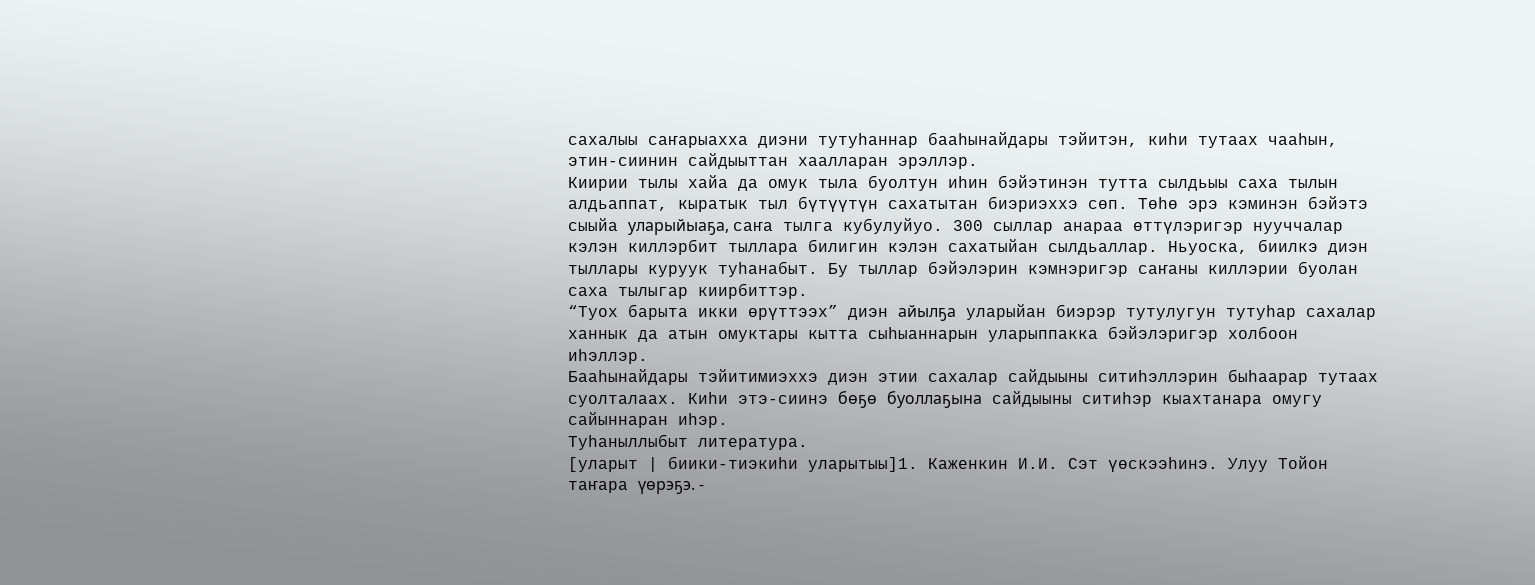сахалыы саҥарыахха диэни тутуһаннар бааһынайдары тэйитэн, киһи тутаах чааһын, этин-сиинин сайдыыттан хаалларан эрэллэр.
Киирии тылы хайа да омук тыла буолтун иһин бэйэтинэн тутта сылдьыы саха тылын алдьаппат, кыратык тыл бүтүүтүн сахатытан биэриэххэ сөп. Төһө эрэ кэминэн бэйэтэ сыыйа уларыйыаҕа, саҥа тылга кубулуйуо. 300 сыллар анараа өттүлэригэр нууччалар кэлэн киллэрбит тыллара билигин кэлэн сахатыйан сылдьаллар. Ньуоска, биилкэ диэн тыллары куруук туһанабыт. Бу тыллар бэйэлэрин кэмнэригэр саҥаны киллэрии буолан саха тылыгар киирбиттэр.
“Туох барыта икки өрүттээх” диэн айылҕа уларыйан биэрэр тутулугун тутуһар сахалар ханнык да атын омуктары кытта сыһыаннарын уларыппакка бэйэлэригэр холбоон иһэллэр.
Бааһынайдары тэйитимиэххэ диэн этии сахалар сайдыыны ситиһэллэрин быһаарар тутаах суолталаах. Киһи этэ-сиинэ бөҕө буоллаҕына сайдыыны ситиһэр кыахтанара омугу сайыннаран иһэр.
Туһаныллыбыт литература.
[уларыт | биики-тиэкиһи уларытыы]1. Каженкин И.И. Сэт үөскээһинэ. Улуу Тойон таҥара үөрэҕэ. -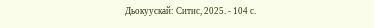Дьокуускай: Ситис, 2025. - 104 с.